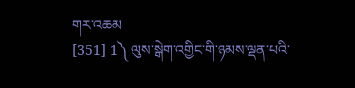གར་འཆམ
[351] 1༽ ལུས་སྒེག་འགྱིང་གི་ཉམས་ལྡན་པའི་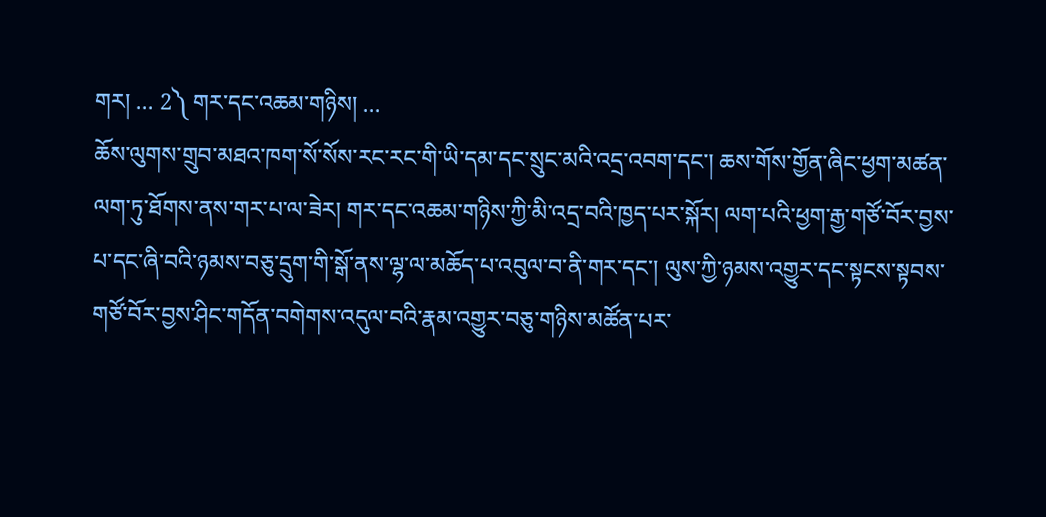གར། ... 2༽ གར་དང་འཆམ་གཉིས། ...
ཆོས་ལུགས་གྲུབ་མཐའ་ཁག་སོ་སོས་རང་རང་གི་ཡི་དམ་དང་སྲུང་མའི་འདྲ་འབག་དང་། ཆས་གོས་གྱོན་ཞིང་ཕྱག་མཚན་ལག་ཏུ་ཐོགས་ནས་གར་པ་ལ་ཟེར། གར་དང་འཆམ་གཉིས་ཀྱི་མི་འདྲ་བའི་ཁྱད་པར་སྐོར། ལག་པའི་ཕྱག་རྒྱ་གཙོ་བོར་བྱས་པ་དང་ཞི་བའི་ཉམས་བཅུ་དྲུག་གི་སྒོ་ནས་ལྷ་ལ་མཆོད་པ་འབུལ་བ་ནི་གར་དང་། ལུས་ཀྱི་ཉམས་འགྱུར་དང་སྟངས་སྟབས་གཙོ་བོར་བྱས་ཤིང་གདོན་བགེགས་འདུལ་བའི་རྣམ་འགྱུར་བཅུ་གཉིས་མཚོན་པར་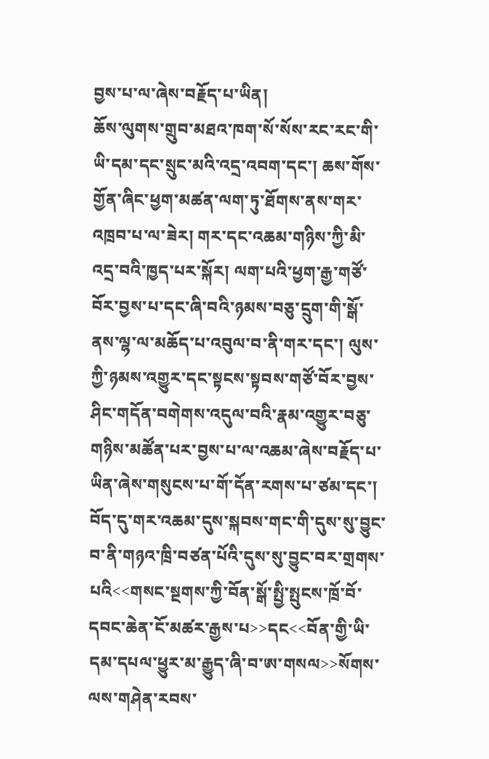བྱས་པ་ལ་ཞེས་བརྗོད་པ་ཡིན།
ཆོས་ལུགས་གྲུབ་མཐའ་ཁག་སོ་སོས་རང་རང་གི་ཡི་དམ་དང་སྲུང་མའི་འདྲ་འབག་དང་། ཆས་གོས་གྱོན་ཞིང་ཕྱག་མཚན་ལག་ཏུ་ཐོགས་ནས་གར་འཁྲབ་པ་ལ་ཟེར། གར་དང་འཆམ་གཉིས་ཀྱི་མི་འདྲ་བའི་ཁྱད་པར་སྐོར། ལག་པའི་ཕྱག་རྒྱ་གཙོ་བོར་བྱས་པ་དང་ཞི་བའི་ཉམས་བཅུ་དྲུག་གི་སྒོ་ནས་ལྷ་ལ་མཆོད་པ་འབུལ་བ་ནི་གར་དང་། ལུས་ཀྱི་ཉམས་འགྱུར་དང་སྟངས་སྟབས་གཙོ་བོར་བྱས་ཤིང་གདོན་བགེགས་འདུལ་བའི་རྣམ་འགྱུར་བཅུ་གཉིས་མཚོན་པར་བྱས་པ་ལ་འཆམ་ཞེས་བརྗོད་པ་ཡིན་ཞེས་གསུངས་པ་གོ་དོན་རགས་པ་ཙམ་དང་། བོད་དུ་གར་འཆམ་དུས་སྐབས་གང་གི་དུས་སུ་བྱུང་བ་ནི་གཉའ་ཁྲི་བཙན་པོའི་དུས་སུ་བྱུང་བར་གྲགས་པའི<<གསང་སྔགས་ཀྱི་བོན་སྒོ་སྤྱི་སྤུངས་ཁྲོ་བོ་དབང་ཆེན་ངོ་མཚར་རྒྱས་པ>>དང<<བོན་གྱི་ཡི་དམ་དཔལ་ཕྱུར་མ་རྒྱུད་ཞི་བ་ཨ་གསལ>>སོགས་ལས་གཤེན་རབས་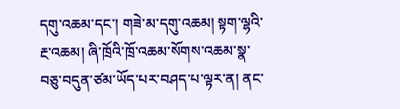དགུ་འཆམ་དང་། གཟེ་མ་དགུ་འཆམ། སྟག་ལྷའི་རྔ་འཆམ། ཞི་ཁྲོའི་ཁྲོ་འཆམ་སོགས་འཆམ་སྣ་བཅུ་བདུན་ཙམ་ཡོད་པར་བཤད་པ་ལྟར་ན། ནང་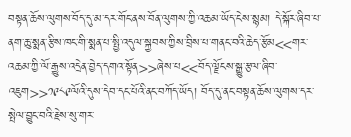བསྟན་ཆོས་ལུགས་བོད་དུ་མ་དར་གོང་ནས་བོན་ལུགས་ཀྱི་འཆམ་ཡོད་ངེས་སྙམ། དེ་སྐོར་ཞིབ་པ་ནག་ཆུ་སྨན་རྩིས་ཁང་གི་སྨན་པ་སྤྱི་འདུལ་སྐྱབས་ཀྱིས་བྲིས་པ་གནང་བའི་ཆེད་རྩོམ<<གར་འཆམ་ཀྱི་ལོ་རྒྱུས་འདྲེན་བྱེད་དགའ་སྟོན>>ཞེས་པ<<བོད་ལྗོངས་སྒྱུ་རྩལ་ཞིབ་འཇུག>>༡༩༨༩ལོའི་དུས་དེབ་དང་པོའི་ནང་བཀོད་ཡོད། བོད་དུ་ནང་བསྟན་ཆོས་ལུགས་དར་སྤེལ་བྱུང་བའི་རྗེས་སུ་གར་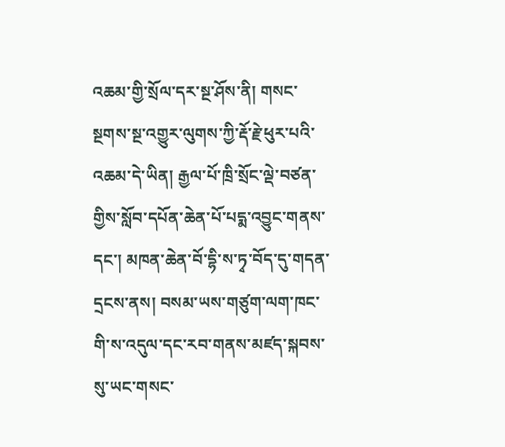འཆམ་གྱི་སྲོལ་དར་སྔ་ཤོས་ནི། གསང་སྔགས་སྔ་འགྱུར་ལུགས་ཀྱི་རྡོ་རྗེ་ཕུར་པའི་འཆམ་དེ་ཡིན། རྒྱལ་པོ་ཁྲི་སྲོང་ལྡེ་བཙན་གྱིས་སློབ་དཔོན་ཆེན་པོ་པདྨ་འབྱུང་གནས་དང་། མཁན་ཆེན་བོ་དྷི་ས་ཏྭ་བོད་དུ་གདན་དྲངས་ནས། བསམ་ཡས་གཙུག་ལག་ཁང་གི་ས་འདུལ་དང་རབ་གནས་མཛད་སྐབས་སུ་ཡང་གསང་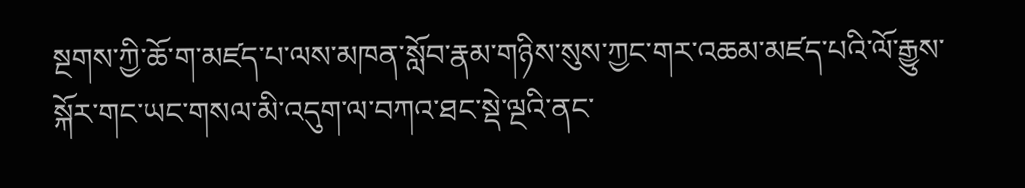སྔགས་ཀྱི་ཆོ་ག་མཛད་པ་ལས་མཁན་སློབ་རྣམ་གཉིས་སུས་ཀྱང་གར་འཆམ་མཛད་པའི་ལོ་རྒྱུས་སྐོར་གང་ཡང་གསལ་མི་འདུག་ལ་བཀའ་ཐང་སྡེ་ལྔའི་ནང་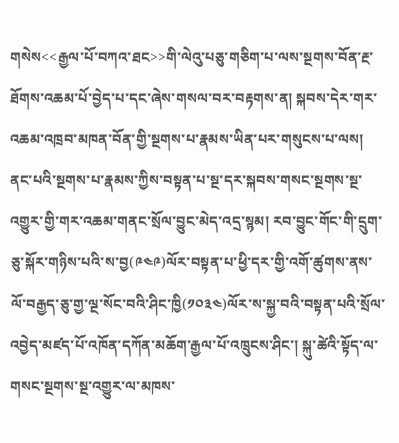གསེས<<རྒྱལ་པོ་བཀའ་ཐང>>གི་ལེའུ་པཅུ་གཅིག་པ་ལས་སྔགས་བོན་རྔ་ཐོགས་འཆམ་པོ་བྱེད་པ་དང་ཞེས་གསལ་བར་བརྟགས་ན། སྐབས་དེར་གར་འཆམ་འཁྲབ་མཁན་བོན་གྱི་སྔགས་པ་རྣམས་ཡིན་པར་གསུངས་པ་ལས། ནང་པའི་སྔགས་པ་རྣམས་ཀྱིས་བསྟན་པ་སྔ་དར་སྐབས་གསང་སྔགས་སྔ་འགྱུར་གྱི་གར་འཆམ་གནང་སྲོལ་བྱུང་མེད་འདྲ་སྙམ། རབ་བྱུང་གོང་གི་དྲུག་ཅུ་སྐོར་གཉིས་པའི་ས་བྱ(༩༤༩)ལོར་བསྟན་པ་ཕྱི་དར་གྱི་འགོ་ཚུགས་ནས་ལོ་བརྒྱད་ཅུ་གྱ་ལྔ་སོང་བའི་ཤིང་ཁྱི(༡༠༣༤)ལོར་ས་སྐྱ་བའི་བསྟན་པའི་སྲོལ་འབྱེད་མཛད་པོ་འཁོན་དཀོན་མཆོག་རྒྱལ་པོ་འཁྲུངས་ཤིང་། སྐུ་ཚེའི་སྟོད་ལ་གསང་སྔགས་སྔ་འགྱུར་ལ་མཁས་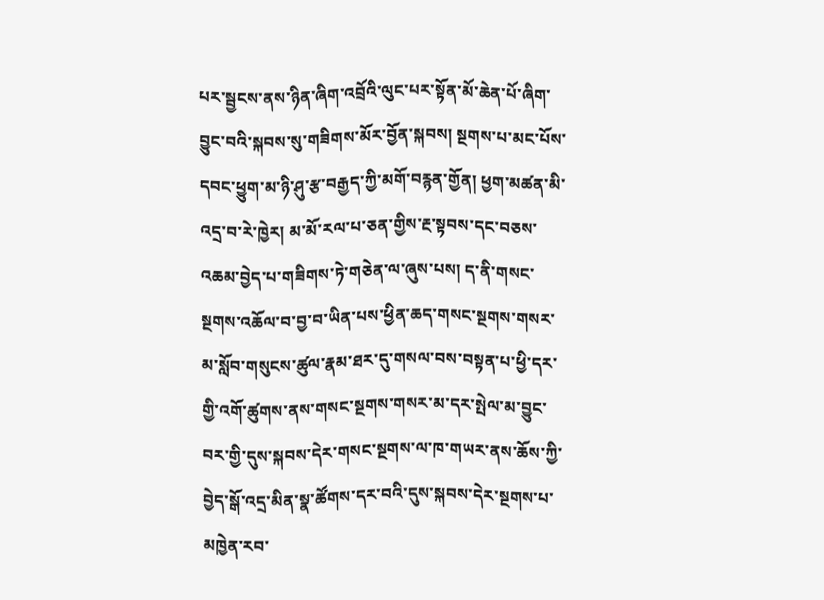པར་སྦྱངས་ནས་ཉིན་ཞིག་འབྲོའི་ལུང་པར་སྟོན་མོ་ཆེན་པོ་ཞིག་བྱུང་བའི་སྐབས་སུ་གཟིགས་མོར་བྱོན་སྐབས། སྔགས་པ་མང་པོས་དབང་ཕྱུག་མ་ཉི་ཤུ་རྩ་བརྒྱད་ཀྱི་མགོ་བརྙན་གྱོན། ཕྱག་མཚན་མི་འདྲ་བ་རེ་ཁྱེར། མ་མོ་རལ་པ་ཅན་གྱིས་རྔ་སྟབས་དང་བཅས་འཆམ་བྱེད་པ་གཟིགས་ཏེ་གཅེན་ལ་ཞུས་པས། ད་ནི་གསང་སྔགས་འཆོལ་བ་བྱ་བ་ཡིན་པས་ཕྱིན་ཆད་གསང་སྔགས་གསར་མ་སློབ་གསུངས་ཚུལ་རྣམ་ཐར་དུ་གསལ་བས་བསྟན་པ་ཕྱི་དར་གྱི་འགོ་ཚུགས་ནས་གསང་སྔགས་གསར་མ་དར་སྤེལ་མ་བྱུང་བར་གྱི་དུས་སྐབས་དེར་གསང་སྔགས་ལ་ཁ་གཡར་ནས་ཆོས་ཀྱི་བྱེད་སྒོ་འདྲ་མིན་སྣ་ཚོགས་དར་བའི་དུས་སྐབས་དེར་སྔགས་པ་མཁྱེན་རབ་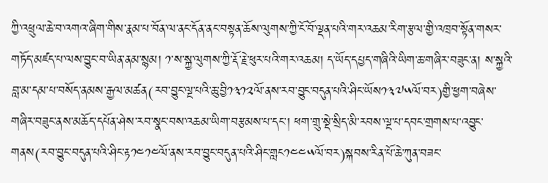ཀྱི་འཕྲུལ་ཆེ་བ་འགའ་ཞིག་གིས་རྣམ་པ་བོན་ལ་ནང་དོན་ནང་བསྟན་ཆོས་ལུགས་ཀྱི་ངོ་བོ་ལྡན་པའི་གར་འཆམ་རིག་རྩལ་གྱི་འཁྲབ་སྟོན་གསར་གཏོད་མཛད་པ་ལས་བྱུང་བ་ཡིན་ནམ་སྙམ། ༡་ས་སྐྱ་ལུགས་ཀྱི་རྡོ་རྗེ་ཕུར་པའི་གར་འཆམ། ད་ཡོད་དཔྱད་གཞིའི་ཡིག་ཆ་གཞིར་བཟུང་ན། ས་སྐྱའི་བླ་མ་དམ་པ་བསོད་ནམས་རྒྱལ་མཚན(རབ་བྱུང་ལྔ་པའི་ཆུ་བྱི༡༣༡༢ལོ་ནས་རབ་བྱུང་བདུན་པའི་ཤིང་ཡོས༡༣༧༥ལོ་བར)གྱི་ཕྱག་བཞེས་གཞིར་བཟུང་ནས་མཆོད་དཔོན་ཤེས་རབ་སྣང་བས་འཆམ་ཡིག་བརྩམས་པ་དང་། ཕག་གྲུ་སྡེ་སྲིད་མི་རབས་ལྔ་པ་དབང་གྲགས་པ་འབྱུང་གནས(རབ་བྱུང་བདུན་པའི་ཤིང་རྟ༡༤༡༤ལོ་ནས་རབ་བྱུང་བདུན་པའི་ཤིང་གླང༡༤༤༥ལོ་བར)སྐབས་རིན་པོ་ཆེ་ཀུན་བཟང་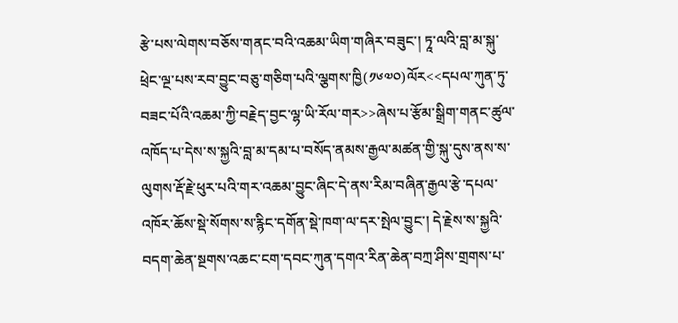རྩེ་པས་ལེགས་བཅོས་གནང་བའི་འཆམ་ཡིག་གཞིར་བཟུང་། ཏཱ་ལའི་བླ་མ་སྐུ་ཕྲེང་ལྔ་པས་རབ་བྱུང་བཅུ་གཅིག་པའི་ལྕགས་ཁྱི(༡༦༧༠)ལོར<<དཔལ་ཀུན་ཏུ་བཟང་པོའི་འཆམ་ཀྱི་བརྗེད་བྱང་ལྷ་ཡི་རོལ་གར>>ཞེས་པ་རྩོམ་སྒྲིག་གནང་ཚུལ་འཁོད་པ་དེས་ས་སྐྱའི་བླ་མ་དམ་པ་བསོད་ནམས་རྒྱལ་མཚན་གྱི་སྐུ་དུས་ནས་ས་ལུགས་རྡོ་རྗེ་ཕུར་པའི་གར་འཆམ་བྱུང་ཞིང་དེ་ནས་རིམ་བཞིན་རྒྱལ་རྩེ་དཔལ་འཁོར་ཆོས་སྡེ་སོགས་ས་རྙིང་དགོན་སྡེ་ཁག་ལ་དར་སྤེལ་བྱུང་། དེ་རྗེས་ས་སྐྱའི་བདག་ཆེན་སྔགས་འཆང་ངག་དབང་ཀུན་དགའ་རིན་ཆེན་བཀྲ་ཤིས་གྲགས་པ་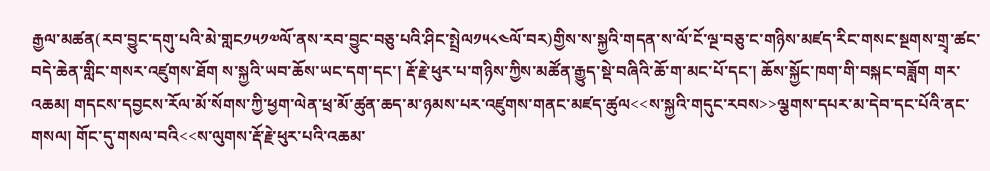རྒྱལ་མཚན(རབ་བྱུང་དགུ་པའི་མེ་གླང༡༥༡༧ལོ་ནས་རབ་བྱུང་བཅུ་པའི་ཤིང་སྤྲེལ༡༥༨༤ལོ་བར)གྱིས་ས་སྐྱའི་གདན་ས་ལོ་ངོ་ལྔ་བཅུ་ང་གཉིས་མཛད་རིང་གསང་སྔགས་གྲྭ་ཚང་བདེ་ཆེན་གླིང་གསར་འཛུགས་ཐོག ས་སྐྱའི་ཡབ་ཆོས་ཡང་དག་དང་། རྡོ་རྗེ་ཕུར་པ་གཉིས་ཀྱིས་མཚོན་རྒྱུད་སྡེ་བཞིའི་ཆོ་ག་མང་པོ་དང་། ཆོས་སྐྱོང་ཁག་གི་བསྐང་བཟློག གར་འཆམ། གདངས་དབྱངས་རོལ་མོ་སོགས་ཀྱི་ཕྱག་ལེན་ཕྲ་མོ་ཚུན་ཆད་མ་ཉམས་པར་འཛུགས་གནང་མཛད་ཚུལ<<ས་སྐྱའི་གདུང་རབས>>ལྕགས་དཔར་མ་དེབ་དང་པོའི་ནང་གསལ། གོང་དུ་གསལ་བའི<<ས་ལུགས་རྡོ་རྗེ་ཕུར་པའི་འཆམ་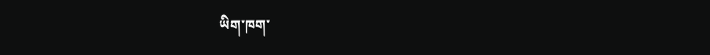ཡིག་ཁག་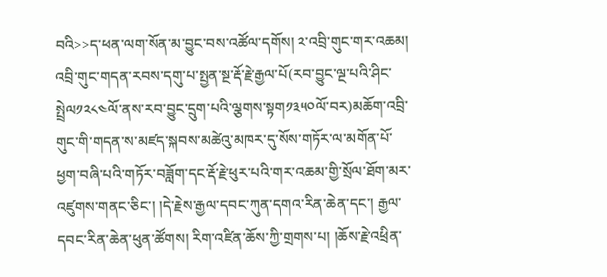བའི>>ད་ཕན་ལག་སོན་མ་བྱུང་བས་འཚོལ་དགོས། ༢་འབྲི་གུང་གར་འཆམ། འབྲི་གུང་གདན་རབས་དགུ་པ་སྤྱན་སྔ་རྡོ་རྗེ་རྒྱལ་པོ(རབ་བྱུང་ལྔ་པའི་ཤིང་སྤྲེལ༡༢༨༤ལོ་ནས་རབ་བྱུང་དྲུག་པའི་ལྕགས་སྟག༡༣༥༠ལོ་བར)མཆོག་འབྲི་གུང་གི་གདན་ས་མཛད་སྐབས་མཚེའུ་མཁར་དུ་སོས་གཏོར་ལ་མགོན་པོ་ཕྱག་བཞི་པའི་གཏོར་བཟློག་དང་རྡོ་རྗེ་ཕུར་པའི་གར་འཆམ་གྱི་སྲོལ་ཐོག་མར་འཛུགས་གནང་ཅིང་། །དེ་རྗེས་རྒྱལ་དབང་ཀུན་དགའ་རིན་ཆེན་དང་། རྒྱལ་དབང་རིན་ཆེན་ཕུན་ཚོགས། རིག་འཛིན་ཆོས་ཀྱི་གྲགས་པ། །ཆོས་རྗེ་འཕྲིན་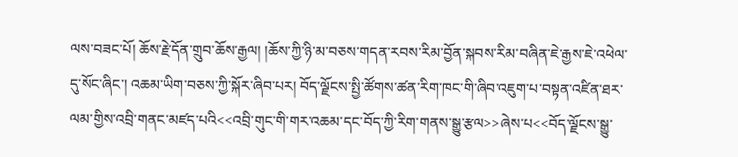ལས་བཟང་པོ། ཆོས་རྗེ་དོན་གྲུབ་ཆོས་རྒྱལ། །ཆོས་ཀྱི་ཉི་མ་བཅས་གདན་རབས་རིམ་བྱོན་སྐབས་རིམ་བཞིན་ཇེ་རྒྱས་ཇེ་འཕེལ་དུ་སོང་ཞིང་། འཆམ་ཡིག་བཅས་ཀྱི་སྐོར་ཞིབ་པར། བོད་ལྗོངས་སྤྱི་ཚོགས་ཚན་རིག་ཁང་གི་ཞིབ་འཇུག་པ་བསྟན་འཛིན་ཐར་ལམ་གྱིས་འབྲི་གནང་མཛད་པའི<<འབྲི་གུང་གི་གར་འཆམ་དང་བོད་ཀྱི་རིག་གནས་སྒྱུ་རྩལ>>ཞེས་པ<<བོད་ལྗོངས་སྒྱུ་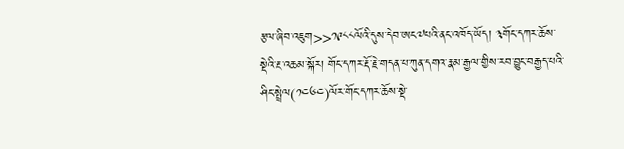རྩལ་ཞིབ་འཇུག>>༡༩༨༨ལོའི་དུས་དེབ་ཨང༧པའི་ནང་འཁོད་ཡོད། ༣གོང་དཀར་ཆོས་སྡེའི་རྔ་འཆམ་སྐོར། གོང་དཀར་རྡོ་རྗེ་གདན་པ་ཀུན་དགའ་རྣམ་རྒྱལ་གྱིས་རབ་བྱུང་བརྒྱད་པའི་ཤིང་སྤྲེལ(༡༤༦༤)ལོར་གོང་དཀར་ཆོས་སྡེ་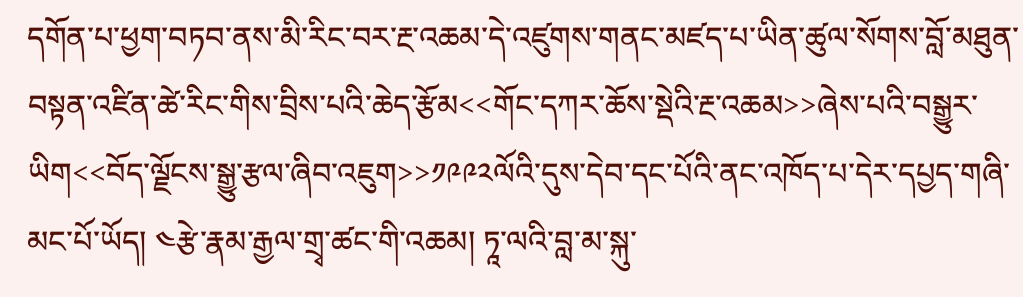དགོན་པ་ཕྱག་བཏབ་ནས་མི་རིང་བར་རྔ་འཆམ་དེ་འཛུགས་གནང་མཛད་པ་ཡིན་ཚུལ་སོགས་བློ་མཐུན་བསྟན་འཛིན་ཚེ་རིང་གིས་བྲིས་པའི་ཆེད་རྩོམ<<གོང་དཀར་ཆོས་སྡེའི་རྔ་འཆམ>>ཞེས་པའི་བསྒྱུར་ཡིག<<བོད་ལྗོངས་སྒྱུ་རྩལ་ཞིབ་འཇུག>>༡༩༩༢ལོའི་དུས་དེབ་དང་པོའི་ནང་འཁོད་པ་དེར་དཔྱད་གཞི་མང་པོ་ཡོད། ༤རྩེ་རྣམ་རྒྱལ་གྲྭ་ཚང་གི་འཆམ། ཏཱ་ལའི་བླ་མ་སྐུ་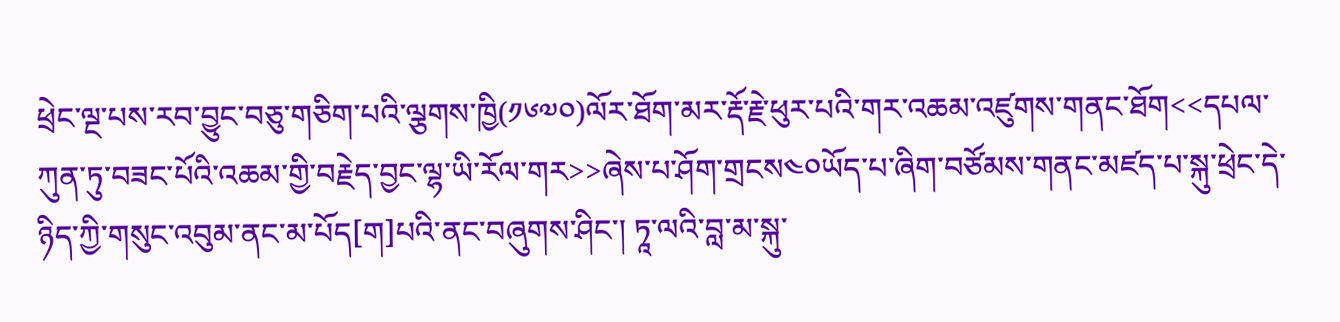ཕྲེང་ལྔ་པས་རབ་བྱུང་བཅུ་གཅིག་པའི་ལྕགས་ཁྱི(༡༦༧༠)ལོར་ཐོག་མར་རྡོ་རྗེ་ཕུར་པའི་གར་འཆམ་འཛུགས་གནང་ཐོག<<དཔལ་ཀུན་ཏུ་བཟང་པོའི་འཆམ་གྱི་བརྗེད་བྱང་ལྷ་ཡི་རོལ་གར>>ཞེས་པ་ཤོག་གྲངས༤༠ཡོད་པ་ཞིག་བཙོམས་གནང་མཛད་པ་སྐུ་ཕྲེང་དེ་ཉིད་ཀྱི་གསུང་འབུམ་ནང་མ་པོད[ག]པའི་ནང་བཞུགས་ཤིང་། ཏཱ་ལའི་བླ་མ་སྐུ་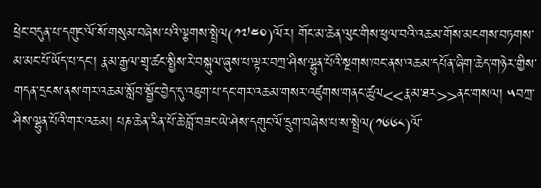ཕྲེང་བདུན་པ་དགུང་ལོ་སོ་གསུམ་བཞེས་པའི་ལྕགས་སྤྲེལ(༡༧༤༠)ལོར། གོང་མ་ཆེན་ལུང་གིས་ཕུལ་བའི་འཆམ་གོས་མངགས་བཏགས་མ་མང་པོ་ཡོད་པ་དང་། རྣམ་རྒྱལ་གྲྭ་ཚང་སྤྱིས་རེ་བསྐུལ་ཞུས་པ་ལྟར་བཀྲ་ཤིས་ལྷུན་པོའི་སྔགས་ཁང་ནས་འཆམ་དཔོན་ཞིག་ཆེད་གཉེར་གྱིས་གདན་དྲངས་ནས་གར་འཆམ་སློབ་སྦྱོང་བྱེད་དུ་འཇུག་པ་དང་གར་འཆམ་གསར་འཛུགས་གནང་ཚུལ<<རྣམ་ཐར>>ནང་གསལ། ༥བཀྲ་ཤིས་ལྷུན་པོའི་གར་འཆམ། པཎ་ཆེན་རིན་པོ་ཆེ་བློ་བཟང་ཡེ་ཤེས་དགུང་ལོ་དྲུག་བཞེས་པ་ས་སྤྲེལ(༡༦༦༨)ལོ་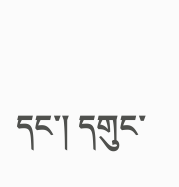དང་། དགུང་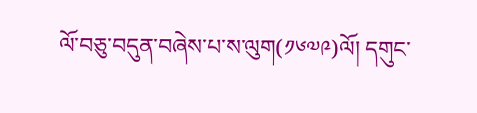ལོ་བཅུ་བདུན་བཞེས་པ་ས་ལུག(༡༦༧༩)ལོ། དགུང་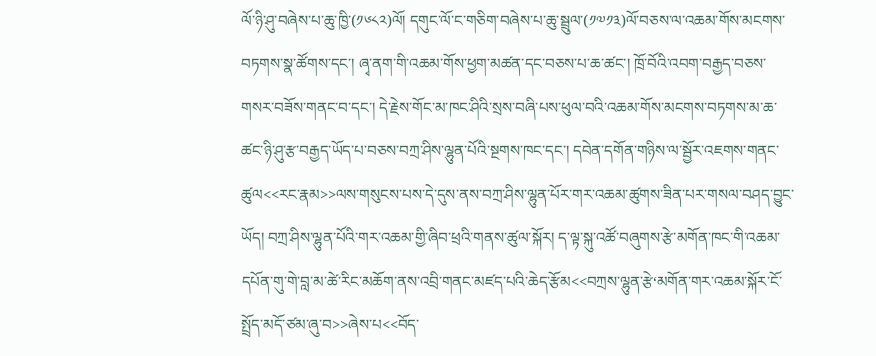ལོ་ཉི་ཤུ་བཞེས་པ་ཆུ་ཁྱི་(༡༦༨༢)ལོ། དགུང་ལོ་ང་གཅིག་བཞེས་པ་ཆུ་སྦྲུལ་(༡༧༡༣)ལོ་བཅས་ལ་འཆམ་གོས་མངགས་བཏགས་སྣ་ཚོགས་དང་། ཞྭ་ནག་གི་འཆམ་གོས་ཕྱག་མཚན་དང་བཅས་པ་ཆ་ཚང་། ཁྲོ་བོའི་འབག་བརྒྱད་བཅས་གསར་བཟོས་གནང་བ་དང་། དེ་རྗེས་གོང་མ་ཁང་ཤིའི་སྲས་བཞི་པས་ཕུལ་བའི་འཆམ་གོས་མངགས་བཏགས་མ་ཆ་ཚང་ཉི་ཤུ་རྩ་བརྒྱད་ཡོད་པ་བཅས་བཀྲ་ཤིས་ལྷུན་པོའི་སྔགས་ཁང་དང་། དབེན་དགོན་གཉིས་ལ་སྦྱོར་འཇགས་གནང་ཚུལ<<རང་རྣམ>>ལས་གསུངས་པས་དེ་དུས་ནས་བཀྲ་ཤིས་ལྷུན་པོར་གར་འཆམ་ཚུགས་ཟིན་པར་གསལ་བཤད་བྱུང་ཡོད། བཀྲ་ཤིས་ལྷུན་པོའི་གར་འཆམ་གྱི་ཞིབ་ཕྲའི་གནས་ཚུལ་སྐོར། ད་ལྟ་སྐུ་འཚོ་བཞུགས་རྩེ་མགོན་ཁང་གི་འཆམ་དཔོན་གུ་གེ་བླ་མ་ཚེ་རིང་མཆོག་ནས་འབྲི་གནང་མཛད་པའི་ཆེད་རྩོམ<<བཀྲས་ལྷུན་རྩེ‘མགོན་གར་འཆམ་སྐོར་ངོ་སྤྲོད་མདོ་ཙམ་ཞུ་བ>>ཞེས་པ<<བོད་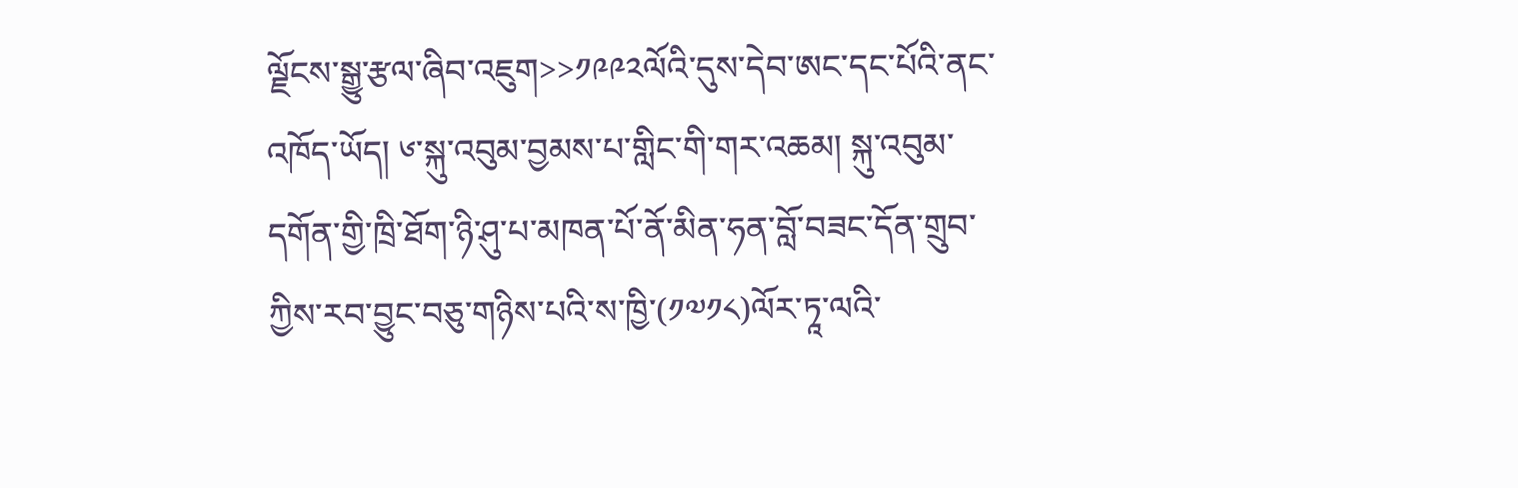ལྗོངས་སྒྱུ་རྩལ་ཞིབ་འཇུག>>༡༩༩༢ལོའི་དུས་དེབ་ཨང་དང་པོའི་ནང་འཁོད་ཡོད། ༦་སྐུ་འབུམ་བྱམས་པ་གླིང་གི་གར་འཆམ། སྐུ་འབུམ་དགོན་གྱི་ཁྲི་ཐོག་ཉི་ཤུ་པ་མཁན་པོ་ནོ་མིན་ཧན་བློ་བཟང་དོན་གྲུབ་ཀྱིས་རབ་བྱུང་བཅུ་གཉིས་པའི་ས་ཁྱི་(༡༧༡༨)ལོར་ཏཱ་ལའི་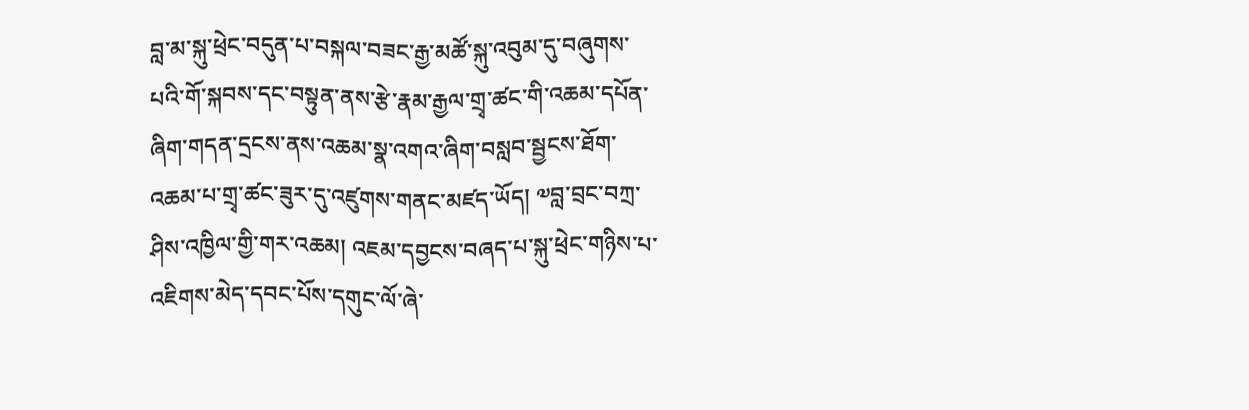བླ་མ་སྐུ་ཕྲེང་བདུན་པ་བསྐལ་བཟང་རྒྱ་མཚོ་སྐུ་འབུམ་དུ་བཞུགས་པའི་གོ་སྐབས་དང་བསྟུན་ནས་རྩེ་རྣམ་རྒྱལ་གྲྭ་ཚང་གི་འཆམ་དཔོན་ཞིག་གདན་དྲངས་ནས་འཆམ་སྣ་འགའ་ཞིག་བསླབ་སྦྱངས་ཐོག་འཆམ་པ་གྲྭ་ཚང་ཟུར་དུ་འཛུགས་གནང་མཛད་ཡོད། ༧བླ་བྲང་བཀྲ་ཤིས་འཁྱིལ་གྱི་གར་འཆམ། འཇམ་དབྱངས་བཞད་པ་སྐུ་ཕྲེང་གཉིས་པ་འཇིགས་མེད་དབང་པོས་དགུང་ལོ་ཞེ་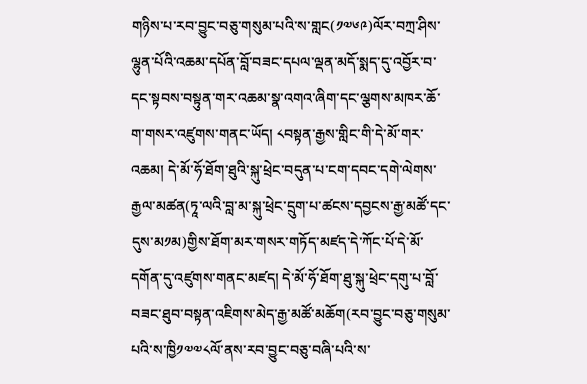གཉིས་པ་རབ་བྱུང་བཅུ་གསུམ་པའི་ས་གླང(༡༧༦༩)ལོར་བཀྲ་ཤིས་ལྷུན་པོའི་འཆམ་དཔོན་བློ་བཟང་དཔལ་ལྡན་མདོ་སྨད་དུ་འབྱོར་བ་དང་སྟབས་བསྟུན་གར་འཆམ་སྣ་འགའ་ཞིག་དང་ལྕགས་མཁར་ཆོ་ག་གསར་འཛུགས་གནང་ཡོད། ༨བསྟན་རྒྱས་གླིང་གི་དེ་མོ་གར་འཆམ། དེ་མོ་ཧོ་ཐོག་ཐུའི་སྐུ་ཕྲེང་བདུན་པ་ངག་དབང་དགེ་ལེགས་རྒྱལ་མཚན(ཏཱ་ལའི་བླ་མ་སྐུ་ཕྲེང་དྲུག་པ་ཚངས་དབྱངས་རྒྱ་མཚོ་དང་དུས་མ༡མ)གྱིས་ཐོག་མར་གསར་གཏོད་མཛད་དེ་ཀོང་པོ་དེ་མོ་དགོན་དུ་འཛུགས་གནང་མཛད། དེ་མོ་ཧོ་ཐོག་ཐུ་སྐུ་ཕྲེང་དགུ་པ་བློ་བཟང་ཐུབ་བསྟན་འཇིགས་མེད་རྒྱ་མཚོ་མཆོག(རབ་བྱུང་བཅུ་གསུམ་པའི་ས་ཁྱི༡༧༧༨ལོ་ནས་རབ་བྱུང་བཅུ་བཞི་པའི་ས་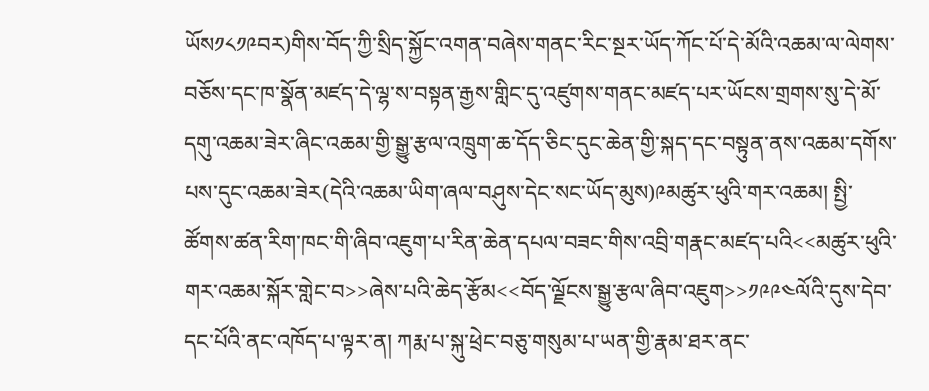ཡོས༡༨༡༩བར)གིས་བོད་ཀྱི་སྲིད་སྐྱོང་འགན་བཞེས་གནང་རིང་སྔར་ཡོད་ཀོང་པོ་དེ་མོའི་འཆམ་ལ་ལེགས་བཅོས་དང་ཁ་སྣོན་མཛད་དེ་ལྷ་ས་བསྟན་རྒྱས་གླིང་དུ་འཛུགས་གནང་མཛད་པར་ཡོངས་གྲགས་སུ་དེ་མོ་དགུ་འཆམ་ཟེར་ཞིང་འཆམ་གྱི་སྒྱུ་རྩལ་འཁྲུག་ཆ་དོད་ཅིང་དུང་ཆེན་གྱི་སྐད་དང་བསྟུན་ནས་འཆམ་དགོས་པས་དུང་འཆམ་ཟེར(དེའི་འཆམ་ཡིག་ཞལ་བཤུས་དེང་སང་ཡོད་མུས)༩མཚུར་ཕུའི་གར་འཆམ། སྤྱི་ཚོགས་ཚན་རིག་ཁང་གི་ཞིབ་འཇུག་པ་རིན་ཆེན་དཔལ་བཟང་གིས་འབྲི་གརྣང་མཛད་པའི<<མཚུར་ཕུའི་གར་འཆམ་སྐོར་གླེང་བ>>ཞེས་པའི་ཆེད་རྩོམ<<བོད་ལྗོངས་སྒྱུ་རྩལ་ཞིབ་འཇུག>>༡༩༩༤ལོའི་དུས་དེབ་དང་པོའི་ནང་འཁོད་པ་ལྟར་ན། ཀརྨ་པ་སྐུ་ཕྲེང་བཅུ་གསུམ་པ་ཡན་གྱི་རྣམ་ཐར་ནང་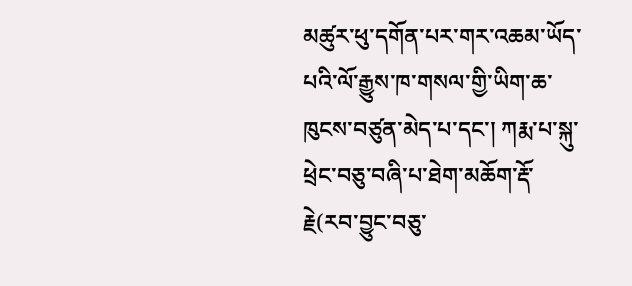མཚུར་ཕུ་དགོན་པར་གར་འཆམ་ཡོད་པའི་ལོ་རྒྱུས་ཁ་གསལ་གྱི་ཡིག་ཆ་ཁུངས་བཙུན་མེད་པ་དང་། ཀརྨ་པ་སྐུ་ཕྲེང་བཅུ་བཞི་པ་ཐེག་མཆོག་རྡོ་རྗེ(རབ་བྱུང་བཅུ་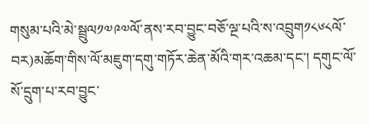གསུམ་པའི་མེ་སྦྲུལ༡༧༩༧ལོ་ནས་རབ་བྱུང་བཅོ་ལྔ་པའི་ས་འབྲུག༡༨༦༨ལོ་བར)མཆོག་གིས་ལོ་མཇུག་དགུ་གཏོར་ཆེན་མོའི་གར་འཆམ་དང་། དགུང་ལོ་སོ་དྲུག་པ་རབ་བྱུང་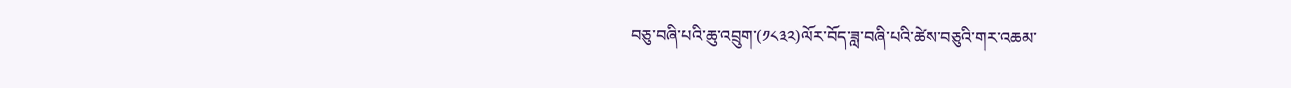བཅུ་བཞི་པའི་ཆུ་འབྲུག་(༡༨༣༢)ལོར་བོད་ཟླ་བཞི་པའི་ཚེས་བཅུའི་གར་འཆམ་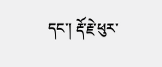དང་། རྡོ་རྗེ་ཕུར་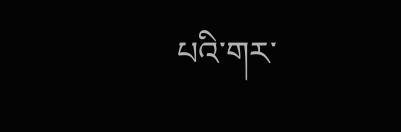པའི་གར་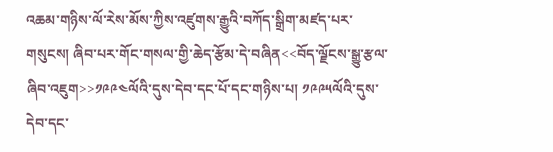འཆམ་གཉིས་ལོ་རེས་མོས་ཀྱིས་འཛུགས་རྒྱུའི་བཀོད་སྒྲིག་མཛད་པར་གསུངས། ཞིབ་པར་གོང་གསལ་གྱི་ཆེད་རྩོམ་དེ་བཞིན<<བོད་ལྗོངས་སྒྱུ་རྩལ་ཞིབ་འཇུག>>༡༩༩༤ལོའི་དུས་དེབ་དང་པོ་དང་གཉིས་པ། ༡༩༩༥ལོའི་དུས་དེབ་དང་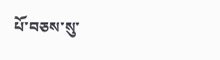པོ་བཅས་སུ་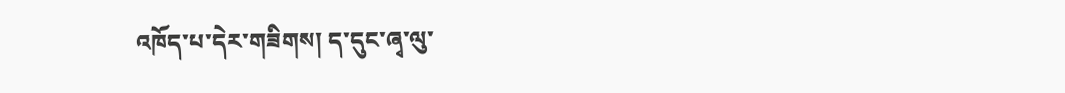འཁོད་པ་དེར་གཟིགས། ད་དུང་ཞྭ་ལུ་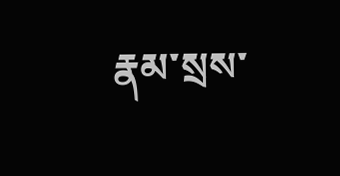རྣམ་སྲས་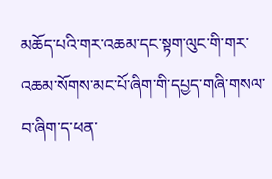མཆོད་པའི་གར་འཆམ་དང་སྟག་ལུང་གི་གར་འཆམ་སོགས་མང་པོ་ཞིག་གི་དཔྱད་གཞི་གསལ་བ་ཞིག་ད་ཕན་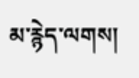མ་རྙེད་ལགས།